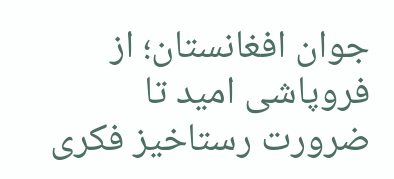جوان افغانستان؛ از فروپاشی امید تا ضرورت رستاخیز فکری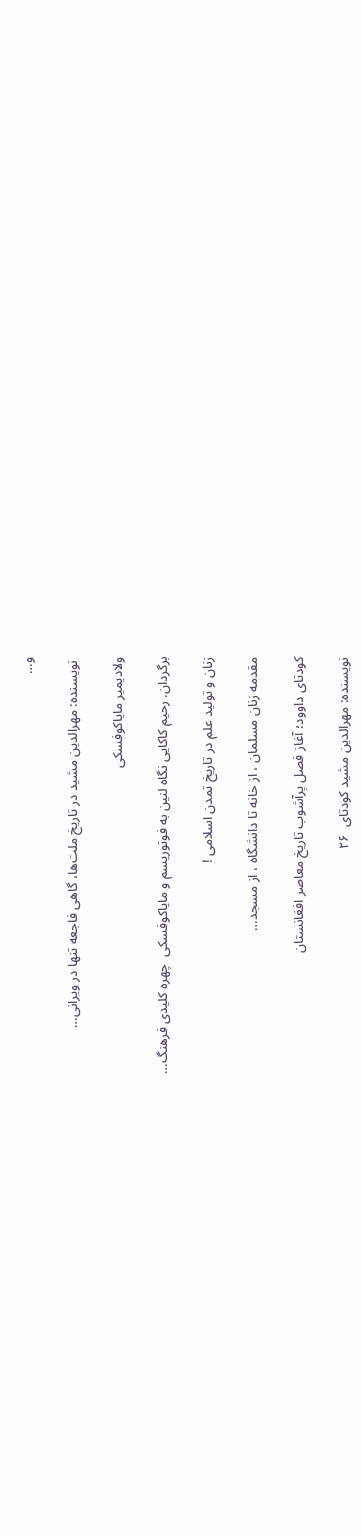و…

 نویسنده: مهرالدین مشید در تاریخ ملت‌ها، گاهی فاجعه تنها در ویرانی…

ولادیمیر مایاکوفسکی

برگردان. رحیم کاکایی نگاه لنین به فوتوریسم و مایاکوفسکی  چهره‌ کلیدی فرهنگ…

زنان و تولید علم در تاریخ تمدن اسلامی !

مقدمه زنان مسلمان ، از خانه تا دانشگاه ، از مسجد…

کودتای داوود؛ آغاز فصل پرآشوب تاریخ معاصر افغانستان

نویسنده: مهرالدین مشید کودتای  ۲۶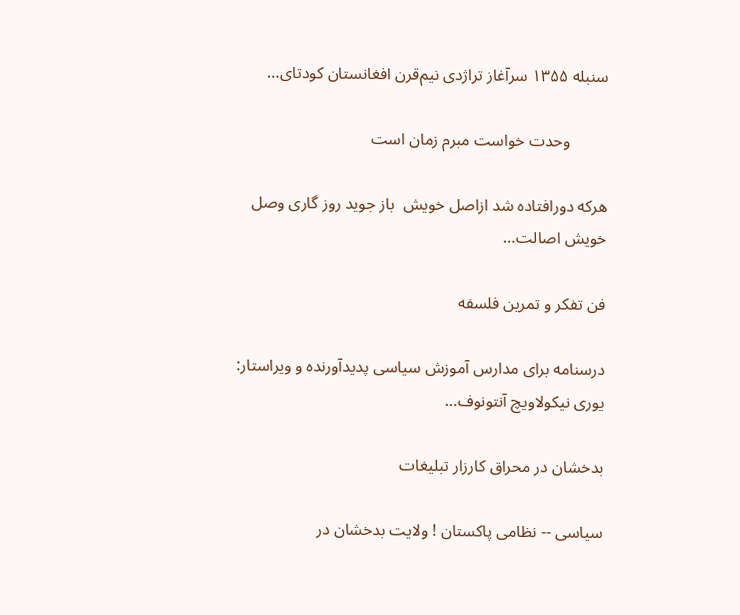سنبله ۱۳۵۵ سرآغاز تراژدی نیم‌قرن افغانستان کودتای…

         وحدت خواست مبرم زمان است

هرکه دورافتاده شد ازاصل خویش  باز جوید روز گاری وصل خویش اصالت…

فن تفکر و تمرین فلسفه

درسنامه برای مدارس آموزش سیاسی پدیدآورنده و ویراستار: یوری نیکولاویچ آنتونوف…

بدخشان در محراق کارزار تبلیغات

سیاسی -- نظامی پاکستان ! ولایت بدخشان در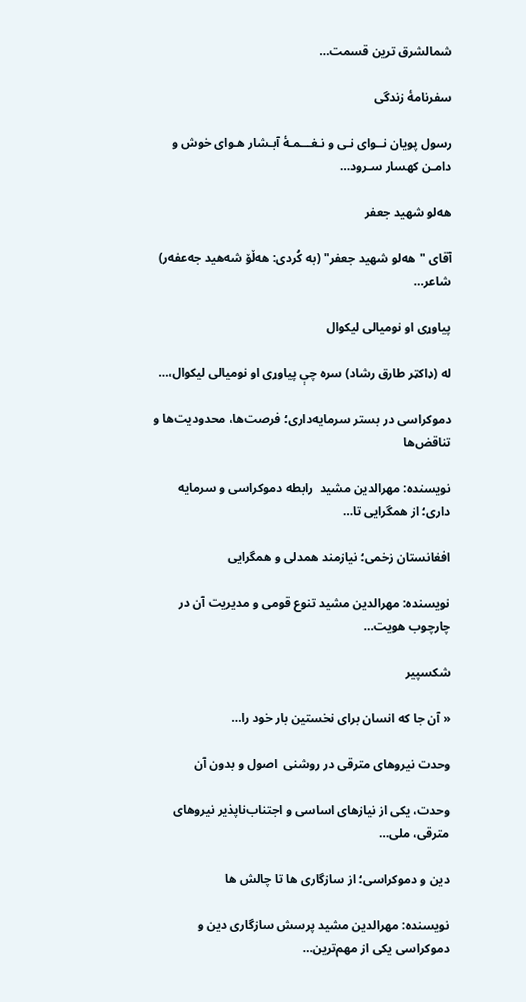شمالشرق ترین قسمت…

سفرنامۀ زندگی

رسول پویان نــوای نـی و نـغـــمـۀ آبـشار هـوای خوش و دامـن کهسار سـرود…

هه‌لو شهید جعفر

آقای "هه‌لو شهید جعفر" (به کُردی: هەڵۆ شەهید جەعفەر) شاعر…

پیاوړی او نومیالی لیکوال

له (ډاکټر طارق رشاد) سره چې پیاوړی او نومیالی لیکوال،…

دموکراسی در بستر سرمایه‌داری؛ فرصت‌ها، محدودیت‌ها و تناقض‌ها

نویسنده: مهرالدین مشید  رابطه دموکراسی و سرمایه داری؛ از همگرایی تا…

افغانستان زخمی؛ نیازمند همدلی و همگرایی

نویسنده: مهرالدین مشید تنوع قومی و مدیریت آن در چارچوب هویت…

شکسپیر

« آن ‌جا که انسان برای نخستین ‌بار خود را…

وحدت نیروهای مترقی در روشنی  اصول و بدون آن

وحدت، یکی از نیازهای اساسی و اجتناب‌ناپذیر نیروهای مترقی، ملی…

دین و دموکراسی؛ از سازگاری ها تا چالش ها

نویسنده: مهرالدین مشید پرسش سازگاری دین و دموکراسی یکی از مهم‌ترین…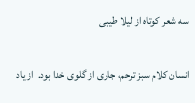سه‌ شعر کوتاه از لیلا طیبی

انسان کلام سبز ترحم، جاری از گلوی خدا بود.  از یاد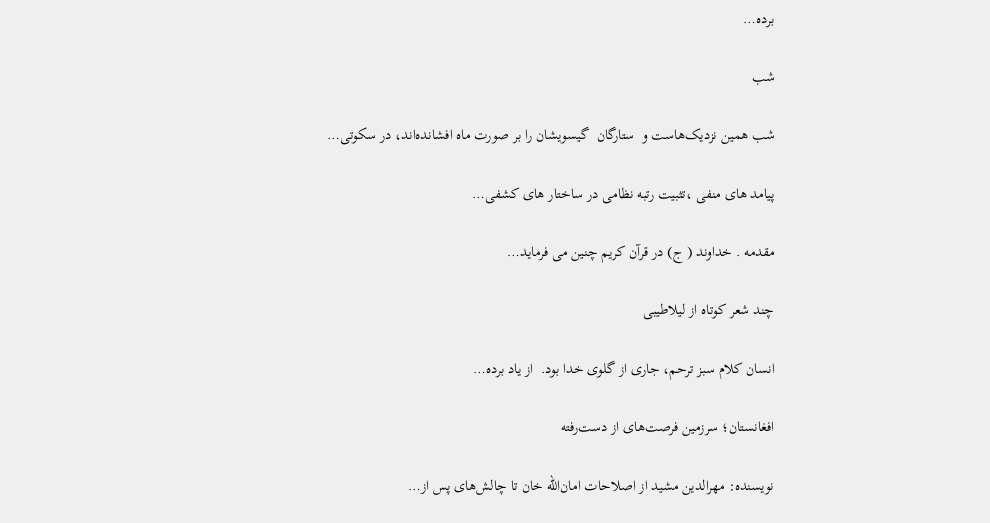برده…

شب

شب همین نزدیک‌هاست و  ستارگان  گیسویشان را بر صورت ماه افشانده‌اند، در سکوتی…

پیامد های منفی ،تثبیت رتبه نظامی در ساختار های کشفی…

مقدمه . خداوند ( ج) در قرآن کریم چنین می فرماید…

چند شعر کوتاه از لیلاطیبی

انسان کلام سبز ترحم، جاری از گلوی خدا بود.  از یاد برده…

افغانستان؛ سرزمین فرصت‌های از دست‌رفته

نویسنده: مهرالدین مشید از اصلاحات امان‌الله خان تا چالش‌های پس از…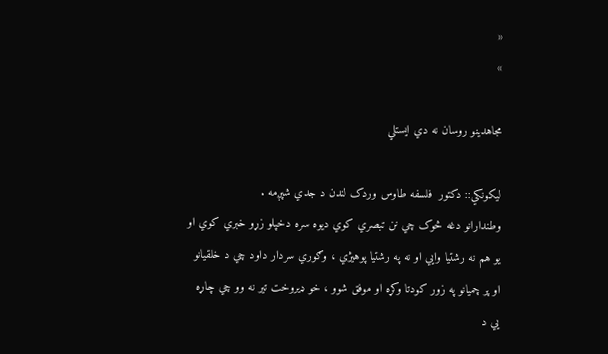«
»

مجاهدينو روسان نه دي ايستلي

ليکونکي:: دکتور  فلسفه طاوس وردک لندن د جدي شپږمه .
وطندارانو دغه څوک چي نن تبصري کوي ديوه سره دخپلو زړو خبري کوي او يو هم نه رشتيا وايي او نه په رشتيا پوهيژي ، وګوري سردار داود چي د خلقيانو او پر چميانو په زور کودتا وکړه او موفق شوو ، خو ډيروخت تير نه وو چي چاړه يي د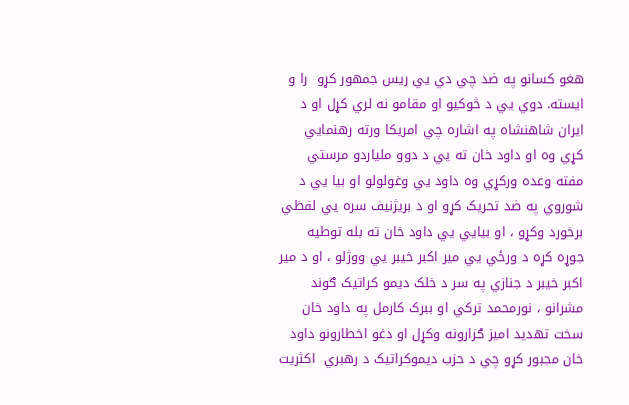هغو کسانو په ضد چي دي يي ريس جمهور کړو  را و ايسته. دوي يي د څوکيو او مقامو نه لري کړل او د ايران شاهنشاه په اشاره چي امريکا ورته رهنمايي کړي وه او داود خان ته يي د دوو ملياردو مرستي مفته وعده ورکړي وه داود يي وغولولو او بيا يي د شوروي په ضد تحريک کړو او د بريژنيف سره يي لفظي برخورد وکړو ، او بيايي يي داود خان ته بله توطيه جوړه کړه د ورځي يي مير اکبر خيبر يي ووژلو ، او د مير اکبر خيبر د جنازي په سر د خلک ديمو کراتيک ګوند مشرانو ، نورمحمد ترکي او ببرک کارمل په داود خان سخت تهديد اميز ګزارونه وکړل او دغو اخطارونو داود خان مجبور کړو چي د حزب ديموکراتيک د رهبري  اکثريت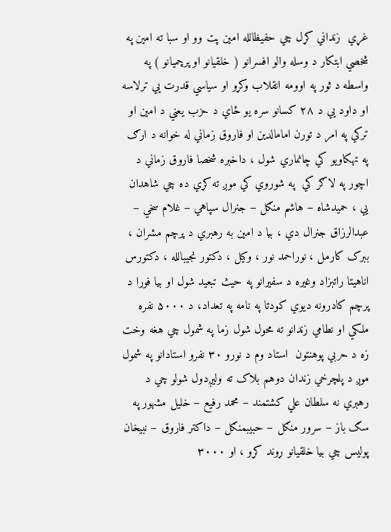غړي  زنداني کړل چي حفيظالله امين پت وو او سبا ته امين په شخصي ابتکار د وسله والو افسرانو ( خلقيانو او پرچميانو ) په واسطه د ثور په اوومه انقلاب وکړو او سياسي قدرت يي ترلاسه او داود يي د ۲۸ کسانو سره يو ځاي د حزب يعني د امين او ترکي په امر د تورن امامالدين او فاروق زماني له خوانه د ارګ په تهکاويو کي چانماري شول ، داخبره شخصا فاروق زماني د اچور په لاګر کي  په شوروي کي موږ ته کړي ده چي شاهدان يي ، حميدشاه – هاشم منګل – جنرال سپاهي – غلام سخي – عبدالرزاق جنرال دي ، بيا د امين به رهبري د پرچم مشران ، ببرک کارمل ، نوراحمد نور ، وکيل ، دکتور نجيبالله ، دکتورس اناهيتا راتبزاد وغيره د سفيرانو په حيث تبعيد شول او بيا فورا د پرچم کادرونه ديوي کودتا په نامه په تعداد، د ۵۰۰۰ نفره ملکي او نطامي زندانو ته محول شول زما په شمول چي هغه وخت زه د حربي پوهنتون  استاد وم د نورو ۳۰ نفرو استادانو په شمول موږ د پلچرخي زندان دوهم بلاک ته وليږدول شولو چي د رهبري نه سلطان علي کشتمند – محمد رفيع – خليل مشهور په سګ باز – سرور منګل – حبيبمنګل – داکتر فاروق – نبيخان پوليس چي بيا خلقيانو ړوند کړو ، او ۳۰۰۰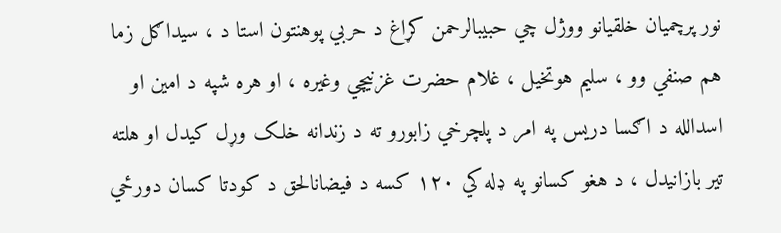نور پرچميان خلقيانو ووژل چي حبيبالرحمن کړاغ د حربي پوهنتون استا د ، سيداګل زما هم صنفي وو ، سليم هوتخيل ، غلام حضرت غزنيچي وغيره ، او هره شپه د امين او اسدالله د اګسا دريس په امر د پلچرخي زابورو ته د زندانه خلک وړل کيدل او هلته تير بازانيدل ، د هغو کسانو په ډله کي ۱۲۰ کسه د فيضانالحق د کودتا کسان دورځي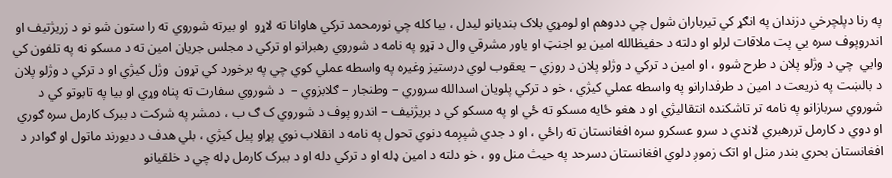په رنا دپلچرخي دزندان په انګړ کي تيرباران شول چي ددوهم او لومړي بلاک بنديانو ليدل ، بيا کله چي نورمحمد ترکي هاوانا ته لاړو  او بيرته شوروي ته را ستون شو نو د زريژتيف او اندروپوف سره يي پت ملاقات لرلو او دلته د حفيظالله امين يو اجنټ او ياور مشرقي وال د ټړو په نامه د شوروي رهبرانو او ترکي د مجلس جريان امين ته د مسکو نه په تلفون کي وايي  چي د وژلو پلان د طرح شوو ، او امين د ترکي د وژلو پلان د روزي – يعقوب لوي درستيز وغيره په واسطه عملي کوي چي په برخورد کي تړون  وژل کيژي او د ترکي د وژلو پلان د بالښت په ذريعت د امين د طرفدارانو په واسطه عملي کيژي ، خو د ترکي پلويان اسدالله سروري – وطنجار – ګلابزوي –  د شوروي سفارت ته پناه وړي او بيا په تابوتو کي د شوروي سربازانو په نامه تر تاشکنده انتقاليژي او د هغو ځايه مسکو ته ځي او په مسکو کي د بريژنيف – اندرو پوف د شوروي ک ګ ب ، دمشر په شرکت د ببرک کارمل سره ګوري او دوي د کارمل تررهبري لاندي د سرو عسکرو سره افغانستان ته راځي ، او د جدي شپږمه دنوي تحول په نامه د انقلاب نوي پړاو پيل کيژي ، بلي هدف د ديورند ماتول او ګوادر د افغانستان بحري بندر منل او اتک زموږ دلوي افغانستان دسرحد په حيث منل وو ، خو دلته د امين ډله او د ترکي دله او د ببرک کارمل ډله چي د خلقيانو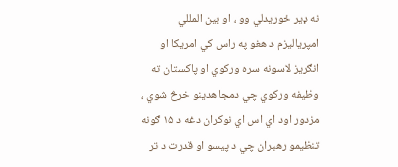نه ډير ځوريدلي وو ، او بين المللي امپرياليزم د هغو په راس کي امريکا او انګريز لاسونه سره ورکوي او پاکستان ته وظيفه ورکوي چي دمجاهدينو خرڅ شوي ، مزدور اود اي اس اي نوکران دغه د ۱۵ ګونه تنظيمو رهبران چي د پيسو او قدرت د تر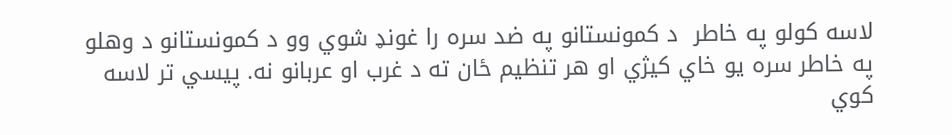لاسه کولو په خاطر  د کمونستانو په ضد سره را غونډ شوي وو د کمونستانو د وهلو په خاطر سره يو خاي کيژي او هر تنظيم ځان ته د غرب او عربانو نه. پيسي تر لاسه کوي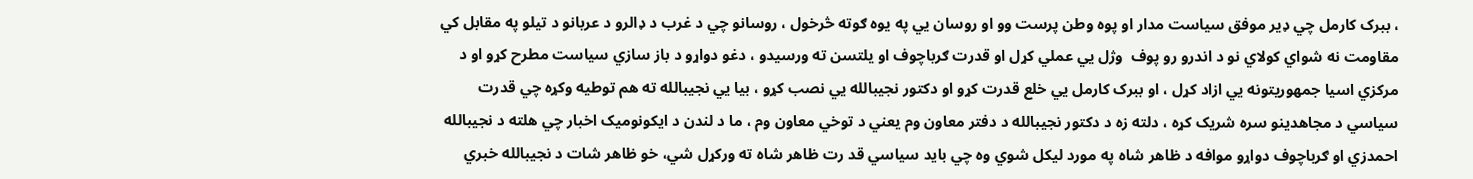، ببرک کارمل چي ډير موفق سياست مدار او پوه وطن پرست وو او روسان يي په يوه ګوته څرخول ، روسانو چي د غرب د ډالرو د عربانو د تيلو په مقابل کي مقاومت نه شواي کولاي نو د اندرو رو پوف  وژل يي عملي کړل او قدرت ګرباچوف او يلتسن ته ورسيدو ، دغو دواړو د باز سازي سياست مطرح کړو او د مرکزي اسيا جمهوريتونه يي ازاد کړل ، او ببرک کارمل يي خلع قدرت کړو او دکتور نجيبالله يي نصب کړو ، بيا يي نجيبالله ته هم توطيه وکړه چي قدرت سياسي د مجاهدينو سره شريک کړه ، دلته زه د دکتور نجيبالله د دفتر معاون وم يعني د توخي معاون وم ، ما د لندن د ايکونوميک اخبار چي هلته د نجيبالله احمدزي او ګرباچوف دواړو موافه د ظاهر شاه په مورد ليکل شوي وه چي بايد سياسي قد رت ظاهر شاه ته ورکړل شي، خو ظاهر شات د نجيبالله خبري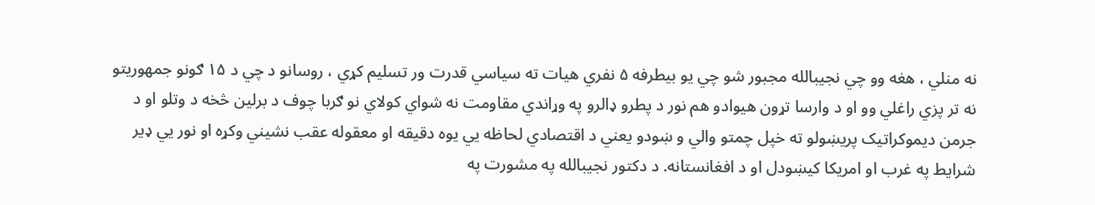نه منلي ، هغه وو چي نجيبالله مجبور شو چي يو بيطرفه ۵ نفري هيات ته سياسي قدرت ور تسليم کړي ، روسانو د چي د ۱۵ ګونو جمهوريتو نه تر پزي راغلي وو او د وارسا تړون هيوادو هم نور د پطرو ډالرو په وړاندي مقاومت نه شواي کولاي نو ګربا چوف د برلين څخه د وتلو او د جرمن ديموکراتيک پريښولو ته خپل چمتو والي و ښودو يعني د اقتصادي لحاظه يي يوه دقيقه او معقوله عقب نشيني وکړه او نور يي ډير شرايط په غرب او امريکا کيښودل او د افغانستانه. د دکتور نجيبالله په مشورت په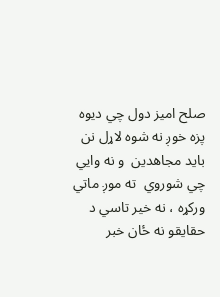صلح اميز دول چي ديوه پزه خوږ نه شوه لاړل نن بايد مجاهدين  و نه وايي چي شوروي  ته موږ ماتي ورکړه ، نه خير تاسي د حقايقو نه ځان خبر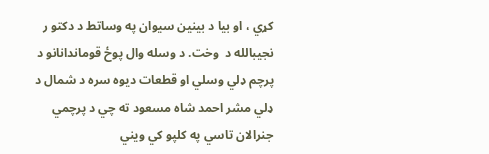کړي ، او بيا د بينين سيوان په وساتط د دکتو ر نجيبالله د  وخت. د وسله وال پوځ قوماندانانو د پرچم ډلي وسلي او قطعات ديوه سره د شمال د ډلي مشر احمد شاه مسعود ته چي د پرچمي جنرالان تاسي په کلپو کي ويني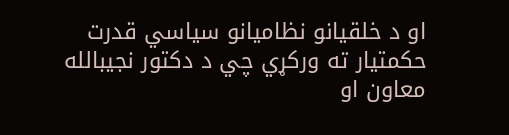او د خلقيانو نظاميانو سياسي قدرت حکمتيار ته ورکړي چي د دکتور نجيبالله معاون او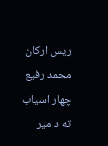ريس ارکان محمد رفيع چهار اسياب ته د مير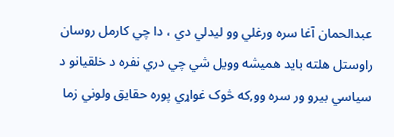عبدالحمان آغا سره ورغلي وو ليدلي دي ، دا چي کارمل روسان راوستل هلته بايد هميشه وويل شي چي دري نفره د خلقيانو د سياسي بيرو ور سره وو,که څوک غواړي پوره حقايق ولوني زما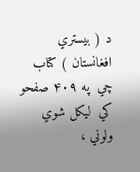د ( بيستري افغانستان ) کتاب چي  په ۴۰۹ صفحو کي  ليکل شوي ولوني ،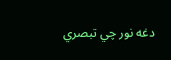دغه نور چي تبصري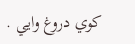کوي دروغ وايي .